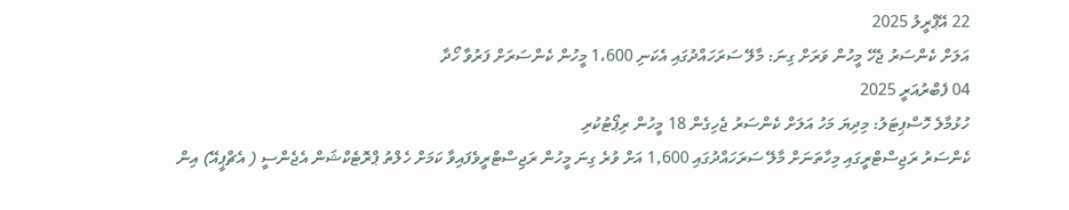22 އޭޕްރީލު 2025
އަލަށް ކެންސަރު ޖެހޭ މީހުން ވަރަށް ގިނަ: މާލޭ ސަރަހައްދުގައި އެކަނި 1،600 މީހުން ކެންސަރަށް ފަރުވާ ހޯދާ
04 ފެބްރުއަރީ 2025
ހުޅުމާލެ ހޮސްޕިޓަލު: މިދިޔަ މަހު އަލަށް ކެންސަރު ޖެހިގެން 18 މީހުން ރިޕޯޓުކުރި
ކެންސަރު ރަޖިސްޓްރީގައި މިހާތަނަށް މާލޭ ސަރަހައްދުގައި 1,600 އަށް ވުރެ ގިނަ މީހުން ރަޖިސްޓްރީވެފައިވާ ކަމަށް ހެލްތު ޕްރޮޓެކްޝަން އެޖެންސީ ( އެޗްޕީއޭ) އިން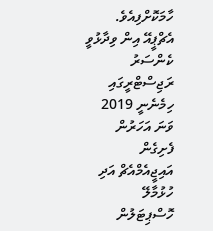ހާމަކޮށްފިއެވެ.
އެޗްޕީއޭ އިން ވިދާޅުވީ ކެންސަރު ރަޖިސްޓްރީގައި ހިމެނެނީ 2019 ވަނަ އަހަރުން ފެށިގެން އައިޖީއެމްއެޗް އަދި ހުޅުމާލޭ ހޮސްޕިޓަލުން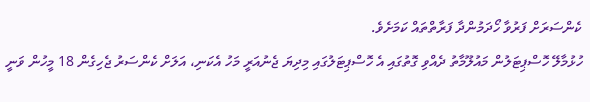ކެންސަރަށް ފަރުވާ ހޯދަމުންދާ ފަރާތްތައް ކަމަށެވެ.
ހުޅުމާލޭ ހޮސްޕިޓަލުން މައުލޫމާތު ދެއްވި ގޮތުގައި އެ ހޮސްޕިޓަލުގައި މިދިޔަ ޖެނުއަރީ މަހު އެކަނި، އަލަށް ކެންސަރު ޖެހިގެން 18 މީހުން ވަނީ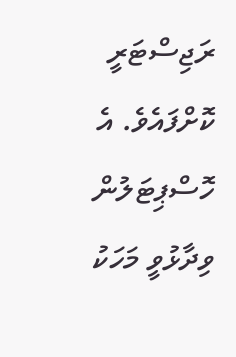ރަޖިސްޓަރީ ކޮށްފައެވެ. އެ ހޮސްޕިޓަލުން ވިދާޅުވީ މަހަކު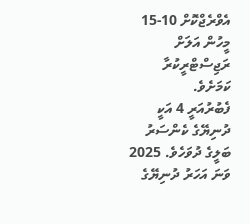އެވްރެޖްކޮށް 10-15 މީހުން އަލަށް ރަޖިސްޓްރީކުރާ ކަމަށެވެ.
ފެބުރުއަރީ 4 އަކީ ދުނިޔޭގެ ކެންސަރު ބަލީގެ ދުވަހެވެ. 2025 ވަނަ އަހަރު ދުނިޔޭގެ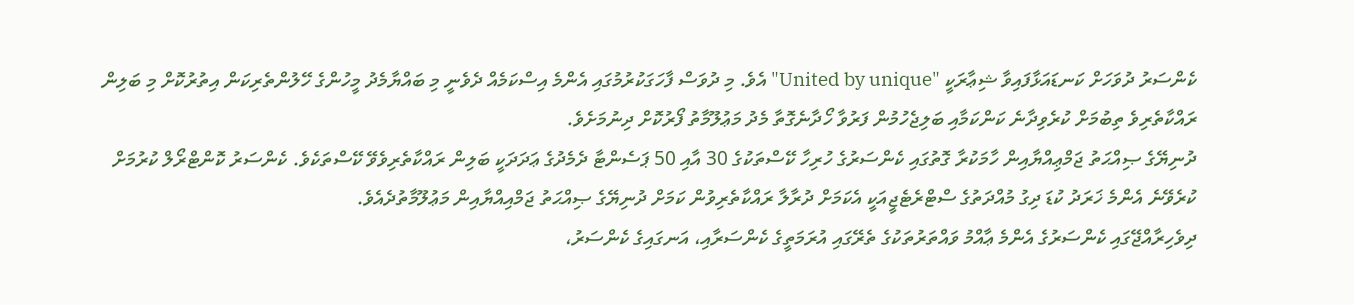ކެންސަރު ދުވަހަށް ކަނޑައަޅާފައިވާ ޝިޢާރަކީ "United by unique" އެވެ. މި ދުވަސް ފާހަގަކުރުމުގައި އެންމެ އިސްކަމެއް ދެވެނީ މި ބައްޔާމެދު މީހުންގެ ހޭލުންތެރިކަން އިތުރުކޮށް މި ބަލިން ރައްކާތެރިވެ ތިބުމަށް ކުރެވިދާނެ ކަންކަމާއި ބަލިޖެހުމުން ފަރުވާ ހޯދާނެގޮތާ މެދު މަޢުލޫމާތު ފޯރުކޮށް ދިނުމަށެވެ.
ދުނިޔޭގެ ޞިއްޙަތު ޖަމްޢިއްޔާއިން ހާމަކުރާ ގޮތުގައި ކެންސަރުގެ ހުރިހާ ކޭސްތަކުގެ 30 އާއި 50 ޕަސެންޓާ ދެމެދުގެ ޢަދަދަކީ ބަލިން ރައްކާތެރިވެވޭ ކޭސްތަކެވެ. ކެންސަރު ކޮންޓްރޯލް ކުރުމަށް ކުރެވޭނެ އެންމެ ޚަރަދު ކުޑަ ދިގު މުއްދަތުގެ ސްޓްރެޓެޖީއަކީ އެކަމަށް ދުރާލާ ރައްކާތެރިވުން ކަމަށް ދުނިޔޭގެ ޞިއްޙަތު ޖަމްއިއްޔާއިން މަޢުލޫމާތުދެއެވެ.
ދިވެހިރާއްޖޭގައި ކެންސަރުގެ އެންމެ ޢާއްމު ވައްތަރުތަކުގެ ތެރޭގައި އުރަމަތީގެ ކެންސަރާއި، އަނގައިގެ ކެންސަރު،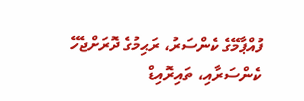ފުއްޕާމޭގެ ކެންސަރު، ރަޙިމުގެ ދޮރަށްޖެހޭ ކެންސަރާއި، ތައިރޮއިޑް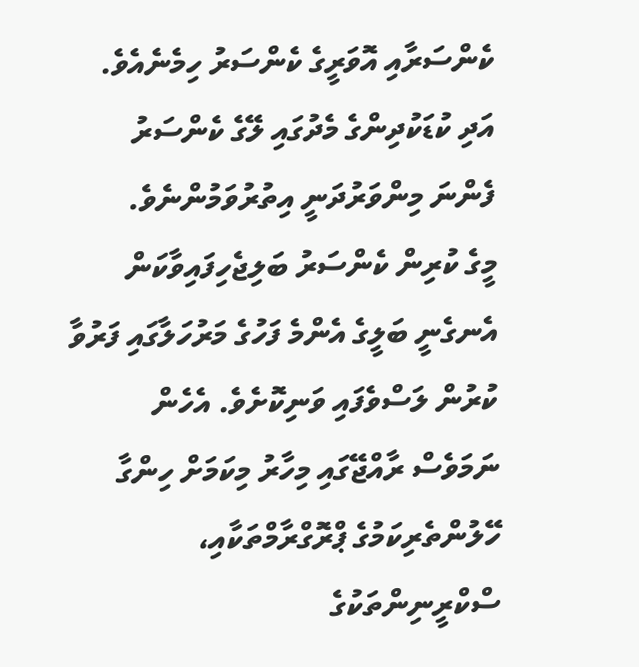ކެންސަރާއި އޮވަރީގެ ކެންސަރު ހިމެނެއެވެ. އަދި ކުޑަކުދިންގެ މެދުގައި ލޭގެ ކެންސަރު ފެންނަ މިންވަރުދަނީ އިތުރުވަމުންނެވެ.
މީގެ ކުރިން ކެންސަރު ބަލިޖެހިފައިވާކަން އެނގެނީ ބަލީގެ އެންމެ ފަހުގެ މަރުހަލާގައި ފަރުވާ ކުރުން ލަސްވެފައި ވަނިކޮށެވެ. އެހެން ނަމަވެސް ރާއްޖޭގައި މިހާރު މިކަމަށް ހިންގާ ހޭލުންތެރިކަމުގެ ޕްރޮގްރާމްތަކާއި، ސްކްރީނިންތަކުގެ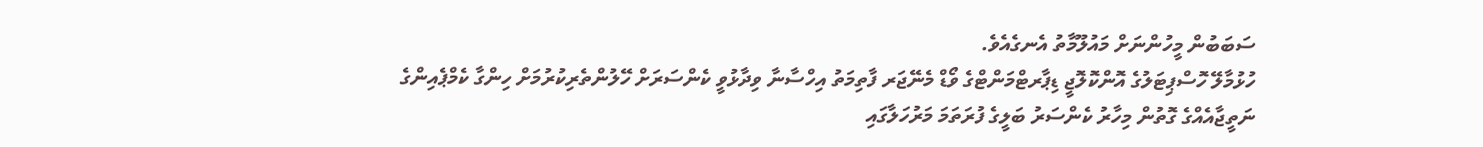ސަބަބުން މީހުންނަށް މައުލޫމާތު އެނގެއެވެ.
ހުޅުމާލޭ ހޮސްޕިޓަލުގެ އޮންކޮލޮޖީ ޑިޕާރޓްމަންޓްގެ ވޯޑް މެނޭޖަރ ފާތިމަތު އިހްސާނާ ވިދާޅުވީ ކެންސަރަށް ހޭލުންތެރިކުރުމަށް ހިންގާ ކެމްޕެއިންގެ ނަތީޖާއެއްގެ ގޮތުން މިހާރު ކެންސަރު ބަލީގެ ފުރަތަމަ މަރުހަލާގައި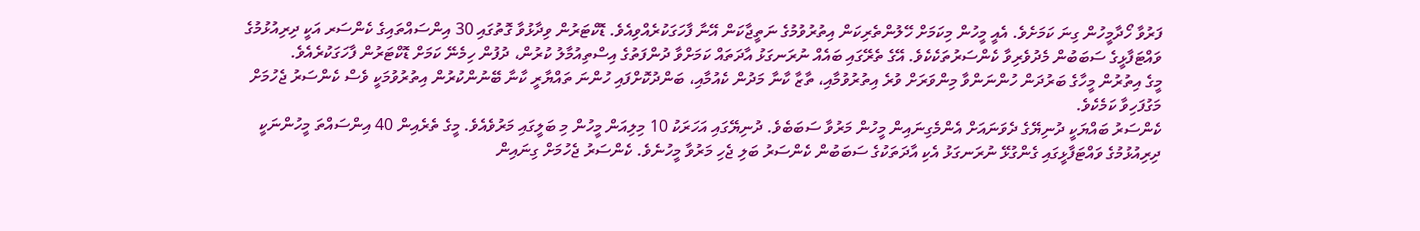ފަރުވާ ހޯދާމީހުން ގިނަ ކަމަށެވެ. އެއީ މީހުން މިކަމަށް ހޭލުންތެރިކަން އިތުރުވުމުގެ ނަތީޖާކަން އޭނާ ފާހަގަކުރެއްވިއެވެ. ޑޮކްޓަރުން ވިދާޅުވާ ގޮތުގައި 30 އިންސައްތައިގެ ކެންސަރ އަކީ ދިރިއުޅުމުގެ ވައްޓަފާޅީގެ ސަބަބުން މެދުވެރިވާ ކެންސަރުތަކެކެވެ. އޭގެ ތެރޭގައި ބައެއް ނުރަނގަޅު އާދަތައް ކަމަށްވާ ދުންފަތުގެ އިސްތިއުމާލު ކުރުން، ދުފުން ހިމެނޭ ކަމަށް ޑޮކްޓަރުން ފާހަގަކުރެއެވެ.
މީގެ އިތުރުން މީހާގެ ބަރުދަން ހުންނަންވާ މިންވަރަށް ވުރެ އިތުރުވުމާއި، ތާޒާ ކާނާ މަދުން ކެއުމާއި، ބަންދުކޮށްފައި ހުންނަ ތައްޔާރީ ކާނާ ބޭނުންކުރުން އިތުރުވުމަކީ ވެސް ކެންސަރު ޖެހުމަށް މަގުފަހިވާ ކަމެކެވެ.
ކެންސަރު ބައްޔަކީ ދުނިޔޭގެ ދެވަނައަށް އެންމެގިނައިން މީހުން މަރުވާ ސަބަބެވެ. ދުނިޔޭގައި އަހަރަކު 10 މިލިއަން މީހުން މި ބަލީގައި މަރުވެއެވެ. މީގެ ތެރެއިން 40 އިންސައްތަ މީހުންނަކީ ދިރިއުޅުމުގެ ވައްޓަފާޅީގައި ގެންގުޅޭ ނުރަނގަޅު އެކި އާދަތަކުގެ ސަބަބުން ކެންސަރު ބަލި ޖެހި މަރުވާ މީހުނެވެ. ކެންސަރު ޖެހުމަށް ގިނައިން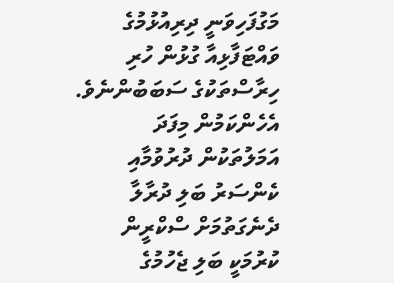މަގުފަހިވަނީ ދިރިއުޅުމުގެ ވައްޓަފާޅިއާ ގުޅުން ހުރި ހިރާސްތަކުގެ ސަބަބުންނެވެ. އެހެންކަމުން މިފަދަ އަމަލުތަކުން ދުރުވުމާއި ކެންސަރު ބަލި ދުރާލާ ދެނެގަތުމަށް ސްކްރީން ކުރުމަކީ ބަލި ޖެހުމުގެ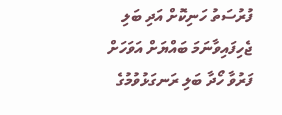ފުރުސަތު ހަނިކޮށް އަދި ބަލި ޖެހިފައިވާނަމަ ބައްޔަށް އަވަހަށް ފަރުވާ ހޯދާ ބަލި ރަނގަޅުވުމުގެ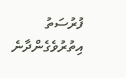ފުރުސަތު އިތުރުވެގެންދާނެ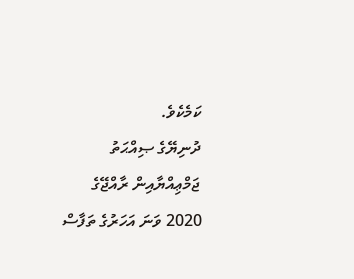ކަމެކެވެ.
ދުނިޔޭގެ ޞިއްޙަތު ޖަމްޢިއްޔާއިން ރާއްޖޭގެ 2020 ވަނަ އަހަރުގެ ތަފާސް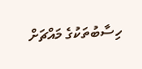ހިސާބުތަކުގެ މައްޗަށް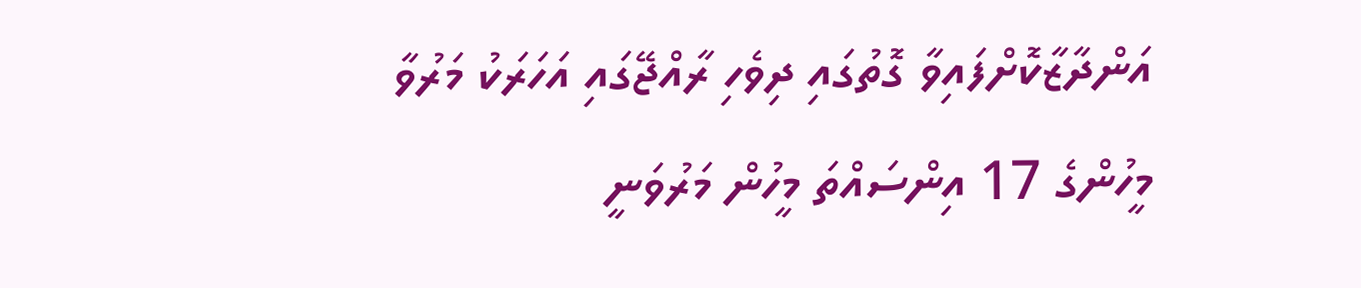އަންދާޒާކޮށްފައިވާ ގޮތުގައި ދިވެހި ރާއްޖޭގައި އަހަރަކު މަރުވާ މީހުންގެ 17 އިންސައްތަ މީހުން މަރުވަނީ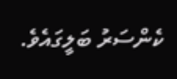ކެންސަރު ބަލީގައެވެ.